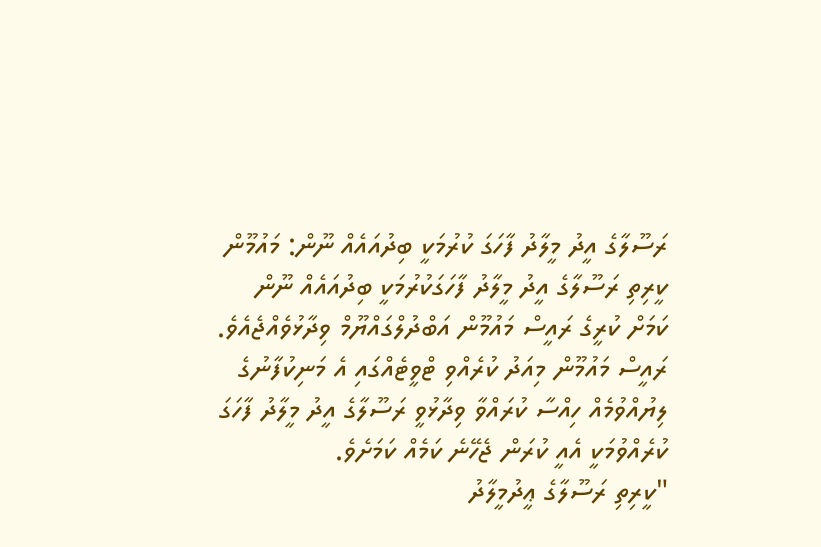ރަސޫލާގެ އީދު މީލާދު ފާހަގަ ކުރުމަކީ ބިދުއައެއް ނޫން: މައުމޫން
ކީރިތި ރަސޫލާގެ އީދު މީލާދު ފާހަގަކުރުމަކީ ބިދުއައެއް ނޫން ކަމަށް ކުރީގެ ރައީސް މައުމޫން އަބްދުލްގައްޔޫމް ވިދާޅުވެއްޖެއެވެ.
ރައީސް މައުމޫން މިއަދު ކުރެއްވި ޓްވީޓެއްގައި އެ މަނިކުފާނުގެ ލިޔުއްވުމެއް ހިއްސާ ކުރައްވާ ވިދާޅުވީ ރަސޫލާގެ އީދު މީލާދު ފާހަގަ ކުރެއްވުމަކީ އެއީ ކުރަން ޖެހޭނެ ކަމެއް ކަމަށެވެ.
"ކީރިތި ރަސޫލާގެ ޢީދުމީލާދު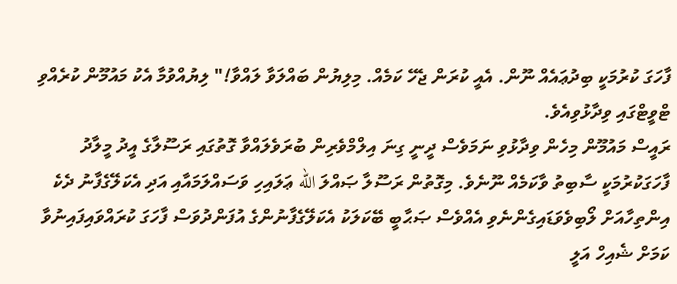ފާހަގަ ކުރުމަކީ ބިދުޢައެއް ނޫން. އެއީ ކުރަން ޖެހޭ ކަމެއް. މިލިޔުން ބައްލަވާ ލައްވާ!" ލިޔުއްވުމާ އެކު މައުމޫން ކުރެއްވި ޓްވީޓްގައި ވިދާޅުވިއެވެ.
ރައީސް މައުމޫން މިހެން ވިދާޅުވި ނަމަވެސް ދީނީ ގިނަ އިލްމްވެރިން ބުރަވެލައްވާ ގޮތުގައި ރަސޫލާގެ އީދު މީލާދު ފާހަގަކުރުމަކީ ސާބިތު ވާކަމެއް ނޫނެވެ. މިގޮތުން ރަސޫލާ ޞައްލަ الله ޢަލައިހި ވަސައްލަމައާއި އަދި އެކަލޭގެފާނު ދެކެ އިންތިހާއަށް ލޯބިވެވަޑައިގެންނެވި އެއްވެސް ޞަޙާބީ ބޭކަލަކު އެކަލޭގެފާނުންގެ އުފަންދުވަސް ފާހަގަ ކުރައްވައިފައިނުވާ ކަމަށް ޝެއިހް އަލީ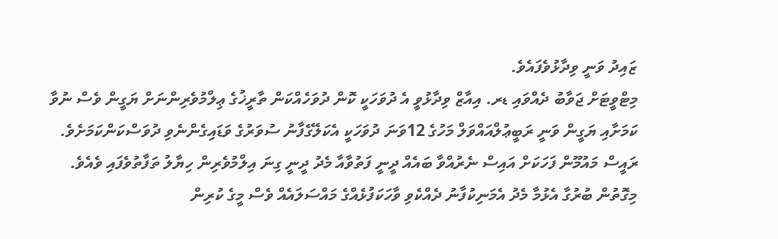ޒައިދު ވަނީ ވިދާޅުވެފައެވެ.
މިޓްވީޓަށް ޖަވާބު ދެއްވައި ޑރ. އިއާޒް ވިދާޅުވީ އެ ދުވަހަކީ ކޮން ދުވަހެއްކަން ތާރީޚުގެ ޢިލްމުވެރިންނަށް ޔަގީން ވެސް ނުވާ ކަމަށާއި ޔަގީން ވަނީ ރަބީޢުލްއައްވަލް މަހުގެ 12ވަނަ ދުވަހަކީ އެކަލޭގެފާނު ސުވަރުގެ ވަޑައިގެންނެވި ދުވަސްކަންކަމަށެވެ.
ރައީސް މައުމޫން ފަހަކަށް އައިސް ނެރުއްވާ ބައެއް ދީނީ ފަތުވާއާ މެދު ދީނީ ގިނަ އިލްމުވެރިން ހިޔާލު ތަފާތުވެފައި ވެއެވެ. މިގޮތުން ބުރުގާ އެޅުމާ މެދު އެމަނިކުފާނު ދެއްކެވި ވާހަކަފުޅެއްގެ މައްސަލައެއް ވެސް މީގެ ކުރިން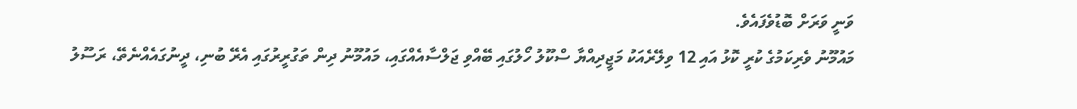ވަނީ ވަރަށް ބޮޑުވެފައެވެ.
މައުމޫނު ވެރިކަމުގެ ކުރީ ކޮޅު އައި 12 ވިލޭރެއަކު މަޖީދިއްޔާ ސްކޫލު ހޯލުގައި ބޭއްވި ޖަލްސާއެއްގައި، މައުމޫނު ދިން ތަގުރީރުގައި އެރޭ ބުނި، ދީނުގައެއްނެތޭ، ރަސޫލު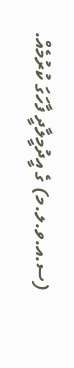(ސ.އ.ވ.ލ.މ) ގެ އީދުމީލާދީ ފާހަގަ ކުރުމެއް.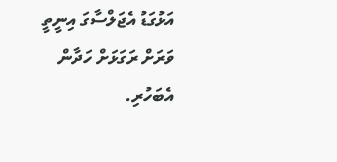އަޅުގަޑު އެޖަލްސާގަ އިނީތީ ވަރަށް ރަގަޅަށް ހަދާން އެބަހުރި.